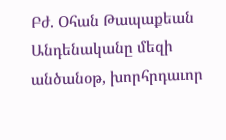Բժ. Օհան Թապաքեան
Անդենականը մեզի անծանօթ, խորհրդաւոր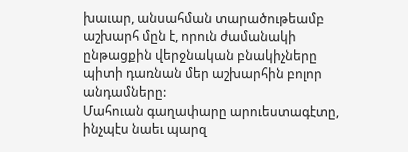խաւար, անսահման տարածութեամբ աշխարհ մըն է, որուն ժամանակի ընթացքին վերջնական բնակիչները պիտի դառնան մեր աշխարհին բոլոր անդամները:
Մահուան գաղափարը արուեստագէտը, ինչպէս նաեւ պարզ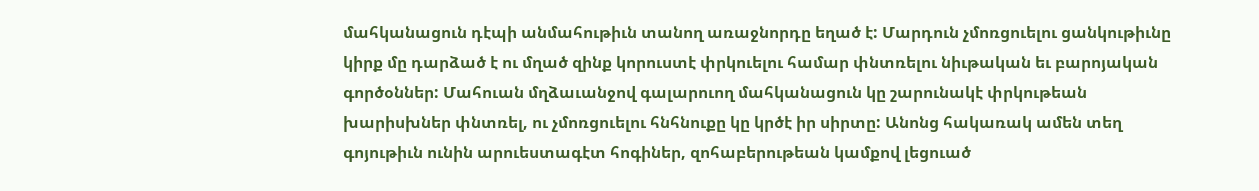մահկանացուն դէպի անմահութիւն տանող առաջնորդը եղած է: Մարդուն չմոռցուելու ցանկութիւնը կիրք մը դարձած է ու մղած զինք կորուստէ փրկուելու համար փնտռելու նիւթական եւ բարոյական գործօններ: Մահուան մղձաւանջով գալարուող մահկանացուն կը շարունակէ փրկութեան խարիսխներ փնտռել, ու չմոռցուելու հնհնուքը կը կրծէ իր սիրտը: Անոնց հակառակ ամեն տեղ գոյութիւն ունին արուեստագէտ հոգիներ, զոհաբերութեան կամքով լեցուած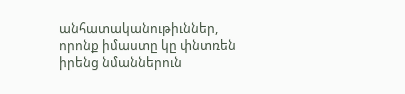անհատականութիւններ, որոնք իմաստը կը փնտռեն իրենց նմաններուն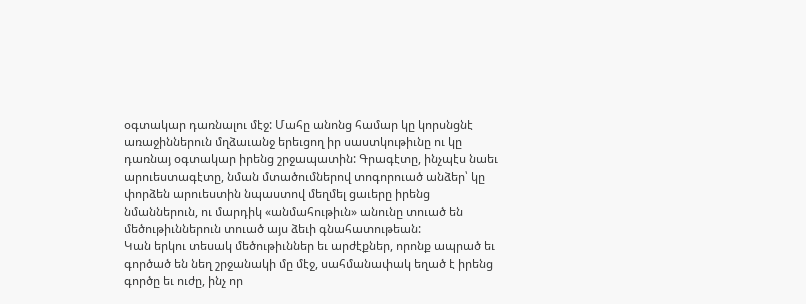օգտակար դառնալու մէջ: Մահը անոնց համար կը կորսնցնէ առաջիններուն մղձաւանջ երեւցող իր սաստկութիւնը ու կը դառնայ օգտակար իրենց շրջապատին: Գրագէտը, ինչպէս նաեւ արուեստագէտը, նման մտածումներով տոգորուած անձեր՝ կը փորձեն արուեստին նպաստով մեղմել ցաւերը իրենց նմաններուն, ու մարդիկ «անմահութիւն» անունը տուած են մեծութիւններուն տուած այս ձեւի գնահատութեան:
Կան երկու տեսակ մեծութիւններ եւ արժէքներ, որոնք ապրած եւ գործած են նեղ շրջանակի մը մէջ, սահմանափակ եղած է իրենց գործը եւ ուժը, ինչ որ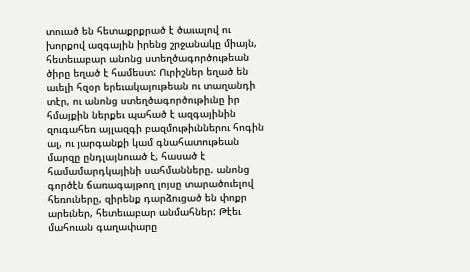տուած են հետաքրքրած է ծաւալով ու խորքով ազգային իրենց շրջանակը միայն, հետեւաբար անոնց ստեղծագործութեան ծիրը եղած է համեստ: Ուրիշներ եղած են աւելի հզօր երեւակայութեան ու տաղանդի տէր, ու անոնց ստեղծագործութիւնը իր հմայքին ներքեւ պահած է ազգայինին զուգահեռ այլազգի բազմութիւններու հոգին ալ, ու յարգանքի կամ գնահատութեան մարզը ընդլայնուած է, հասած է համամարդկայինի սահմանները. անոնց գործէն ճառագայթող լոյսը տարածուելով հեռուները, զիրենք դարձուցած են փոքր արեւներ, հետեւաբար անմահներ: Թէեւ մահուան գաղափարը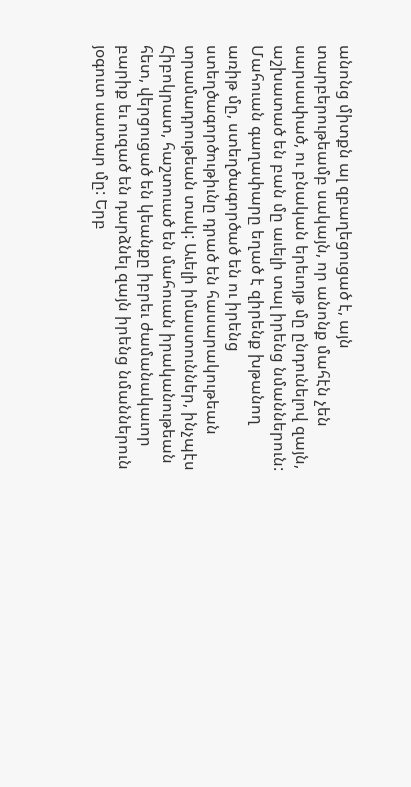անոնց միտքն ալ զբաղեցուցած է, այն տարբերութեամբ սակայն, որ անոնք մահէն չեն սարսափած, ու բնական երեւոյթ մը ընդունելով զայն, աշխատած են բան մը աւելի տալ իրենց նմաններուն: Մահուան գաղափարը եղած է զիրենք խթանող առիթ մը, ստեղծագործած են ու իրենց ստեղծագործութիւնը դրած են հասարակութեան տրամադրութեան տակ: Աւելի իմաստուններ, ինչպէս Հիբոկրատ, հաշտուած են մահուան իրականութեան հետ, վերցուցած են կեանքը իբրեւ ժամանակաւոր բարիք եւ ուզած են դարձնել զայն իրենց նմաններուն յօգուտ սատար մը: Երբ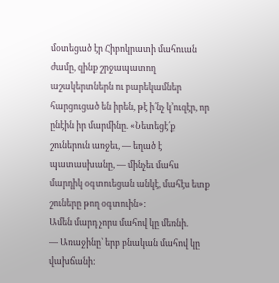մօտեցած էր Հիբոկրատի մահուան ժամը, զինք շրջապատող աշակերտներն ու բարեկամներ հարցուցած են իրեն, թէ ի՛նչ կ՚ուզէր, որ ընէին իր մարմինը. «Նետեցէ՛ք շուներուն առջեւ, — եղած է պատասխանը, — մինչեւ մահս մարդիկ օգտուեցան անկէ, մահէս ետք շուները թող օգտուին»:
Ամեն մարդ չորս մահով կը մեռնի.
— Առաջինը՝ երբ բնական մահով կը վախճանի: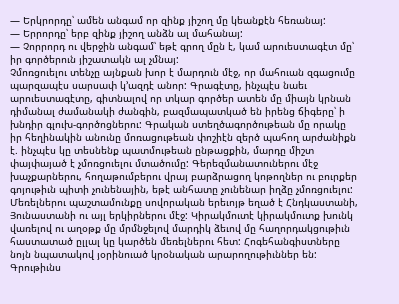— Երկրորդը՝ ամեն անգամ որ զինք յիշող մը կեանքէն հեռանայ:
— Երրորդը՝ երբ զինք յիշող անձն ալ մահանայ:
— Չորրորդ ու վերջին անգամ՝ եթէ գրող մըն է, կամ արուեստագէտ մը՝ իր գործերուն յիշատակն ալ չմնայ:
Չմոռցուելու տենչը այնքան խոր է մարդուն մէջ, որ մահուան զգացումը պարզապէս սարսափ կ՚ազդէ անոր: Գրագէտը, ինչպէս նաեւ արուեստագէտը, գիտնալով որ տկար գործեր ատեն մը միայն կրնան դիմանալ ժամանակի ժանգին, բազմապատկած են իրենց ճիգերը՝ ի խնդիր գլուխ-գործոցներու: Գրական ստեղծագործութեան մը որակը իր հեղինակին անունը մոռացութեան փոշիէն զերծ պահող արժանիքն է. ինչպէս կը տեսնենք պատմութեան ընթացքին, մարդը միշտ փայփայած է չմոռցուելու մտածումը: Գերեզմանատուներու մէջ խաչքարներու, հողաթումբերու վրայ բարձրացող կոթողներ ու բուրքեր գոյութիւն պիտի չունենային, եթէ անհատը չունենար իղձը չմոռցուելու:
Մեռելներու պաշտամունքը սովորական երեւոյթ եղած է Հնդկաստանի, Յունաստանի ու այլ երկիրներու մէջ: Կիրակմուտէ կիրակմուտք խունկ վառելով ու աղօթք մը մրմնջելով մարդիկ ձեւով մը հաղորդակցութիւն հաստատած ըլլալ կը կարծեն մեռելներու հետ: Հոգեհանգիստները նոյն նպատակով յօրինուած կրօնական արարողութիւններ են:
Գրութիւնս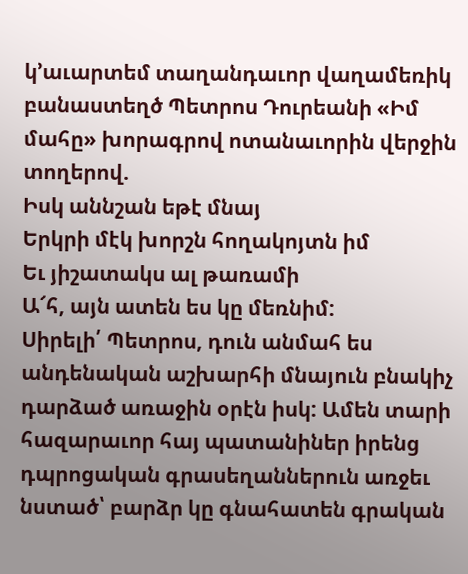կ՚աւարտեմ տաղանդաւոր վաղամեռիկ բանաստեղծ Պետրոս Դուրեանի «Իմ մահը» խորագրով ոտանաւորին վերջին տողերով.
Իսկ աննշան եթէ մնայ
Երկրի մէկ խորշն հողակոյտն իմ
Եւ յիշատակս ալ թառամի
Ա՜հ, այն ատեն ես կը մեռնիմ:
Սիրելի՛ Պետրոս, դուն անմահ ես անդենական աշխարհի մնայուն բնակիչ դարձած առաջին օրէն իսկ: Ամեն տարի հազարաւոր հայ պատանիներ իրենց դպրոցական գրասեղաններուն առջեւ նստած՝ բարձր կը գնահատեն գրական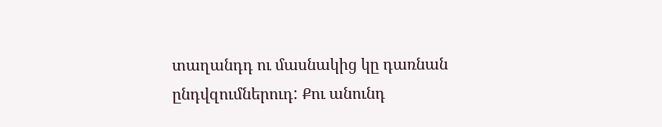տաղանդդ ու մասնակից կը դառնան ընդվզումներուդ: Քու անունդ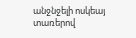անջնջելի ոսկեայ տառերով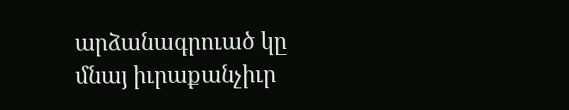արձանագրուած կը մնայ իւրաքանչիւր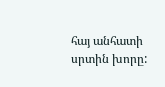հայ անհատի սրտին խորը: